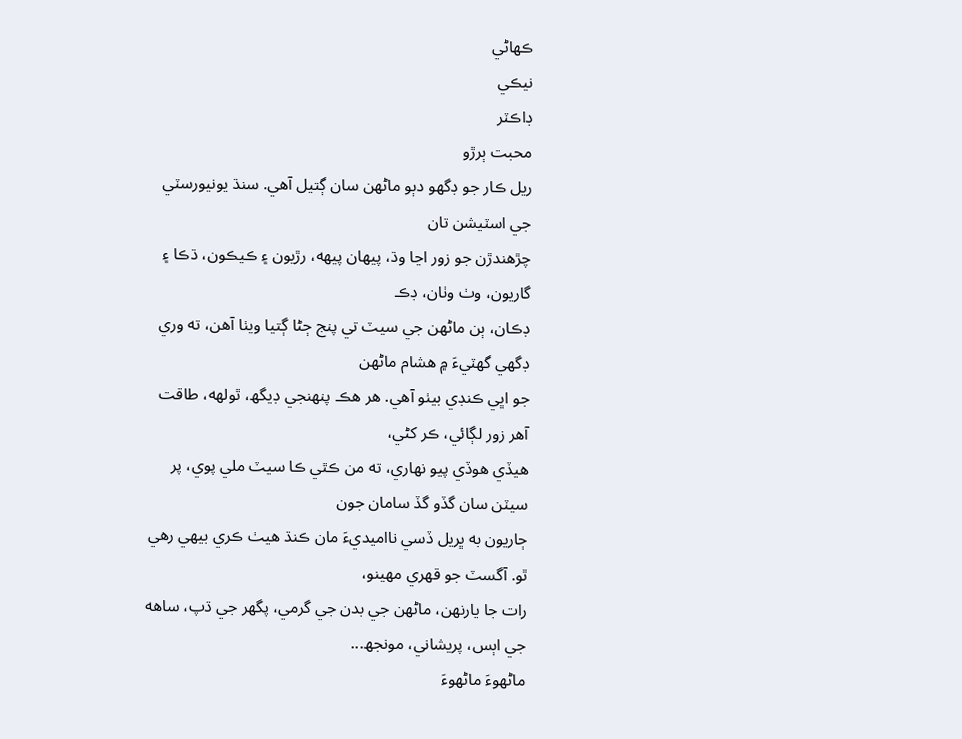ڪهاڻي
نيڪي
ڊاڪٽر
محبت ٻرڙو
ريل ڪار جو ڊگھو دٻو ماڻهن سان ڳتيل آهي. سنڌ يونيورسٽي جي اسٽيشن تان
چڙهندڙن جو زور اڃا وڌ، پيهان پيهه، رڙيون ۽ ڪيڪون، ڌڪا ۽ گاريون، وٺ وٺان، ڊڪ
ڊڪان، ٻن ماڻهن جي سيٽ تي پنج ڄڻا ڳتيا ويٺا آهن، ته وري ڊگھي گھٽيءَ ۾ هشام ماڻهن
جو اڀي ڪنڊي بيٺو آهي. هر هڪ پنهنجي ڊيگھ، ٿولهه، طاقت آهر زور لڳائي، ڪر کڻي،
هيڏي هوڏي پيو نهاري، ته من ڪٿي ڪا سيٽ ملي پوي، پر سيٽن سان گڏو گڏ سامان جون
ڄاريون به ڀريل ڏسي نااميديءَ مان ڪنڌ هيٺ ڪري بيهي رهي ٿو. آگسٽ جو قهري مهينو،
رات جا يارنهن، ماڻهن جي بدن جي گرمي، پگھر جي ڌپ، ساهه جي اٻس، پريشاني، مونجھ...
ماڻهوءَ ماڻهوءَ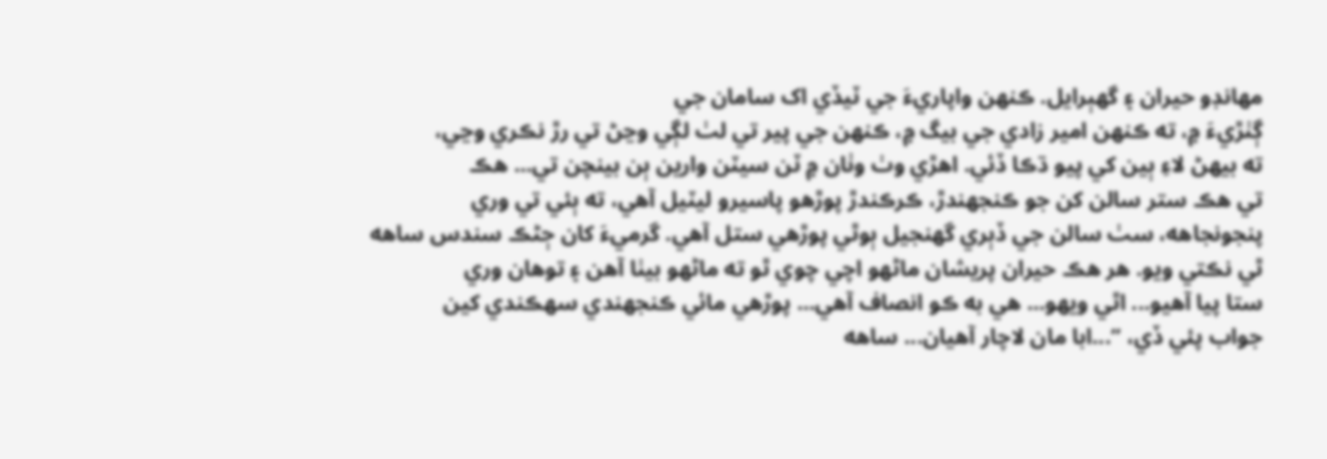مهانڊو حيران ۽ گھٻرايل. ڪنهن واپاريءَ جي ٽيڏي اک سامان جي
ڳٺڙيءَ ۾، ته ڪنهن امير زادي جي بيگ ۾، ڪنهن جي پير تي لٺ لڳي وڃڻ تي رڙ نڪري وڃي،
ته بيهڻ لاءِ ٻين کي پيو ڌڪا ڏئي. اهڙي وٺ وٺان ۾ ٽن سيٽن وارين ٻن بينچن تي... هڪ
تي هڪ ستر سالن کن جو ڪنجھندڙ، ڪرڪندڙ پوڙهو پاسيرو ليٽيل آهي، ته ٻئي تي وري
پنجونجاهه، سٺ سالن جي ڏٻري گھنجيل ٻوٿي پوڙهي ستل آهي. گرميءَ کان ڄڻڪ سندس ساهه
ٿي نڪتي ويو. هر هڪ حيران پريشان ماڻهو اچي چوي ٿو ته ماڻهو بيٺا آهن ۽ توهان وري
ستا پيا آهيو... اٿي ويهو... هي به ڪو انصاف آهي... پوڙهي مائي ڪنجھندي سهڪندي کين
جواب پئي ڏي، ”...ابا مان لاچار آهيان... ساهه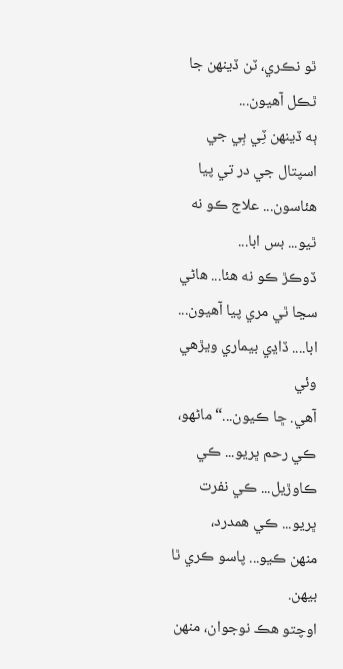ٿو نڪري، ٽن ڏينهن جا ٿڪل آهيون...
ٻه ڏينهن ٽِي بِي جي اسپتال جي در تي پيا هئاسون... علاج ڪو نه ٿيو... بس ابا...
ڏوڪڙ ڪو نه هئا... هاڻي سڃا ٿي مري پيا آهيون... ابا.... ڏاڍي بيماري ويڙهي وئي
آهي. ڇا ڪيون...“ ماڻهو، ڪي رحم ڀريو... ڪي ڪاوڙيل... ڪي نفرت ڀريو... ڪي همدرد،
منهن ڪيو... پاسو ڪري ٿا بيهن.
اوچتو هڪ نوجوان، منهن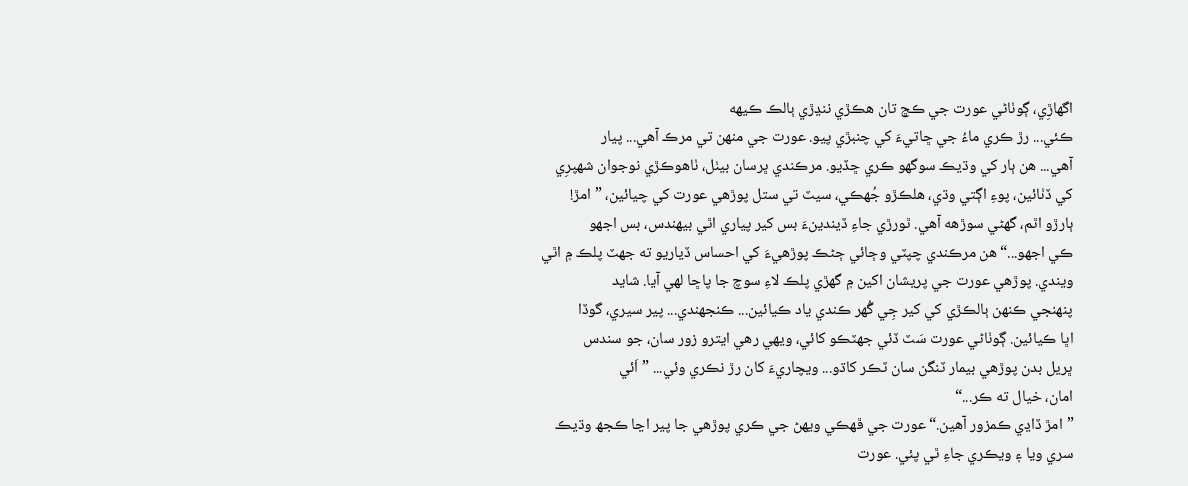اگھاڙِي، ڳوٺاڻي عورت جي ڪڇ تان هڪڙي ننڍڙي ٻالڪ ڪيهه
ڪئي... رڙ ڪري ماءُ جي ڇاتيءَ کي چنبڙي پيو. عورت جي منهن تي مرڪ آهي... پيار
آهي... هن ٻار کي وڌيڪ سوگھو ڪري ڇڏيو. مرڪندي ڀرسان بيٺل، ٺاهوڪڙي نوجوان شهپرِي
کي ڏٺائين، پوءِ اڳتي وڌي، هلڪڙو جُھڪي، سيٽ تي ستل پوڙهي عورت کي چيائين، ”امڙ!
ٻارڙو اٿم، گھڻي سوڙهه آهي. ٿورڙي جاءِ ڏيندينءَ بس کير پياري اٿي بيهندس، بس اجھو
ڪي اجھو...“ هن مرڪندي چپٽي وڄائي ڄڻڪ پوڙهيءَ کي احساس ڏياريو ته جھٽ پلڪ ۾ اٿي
ويندي. پوڙهي عورت جي پريشان اکين ۾ گھڙي پلڪ لاءِ سوچ جا پاڇا لهي آيا. شايد
پنهنجي ڪنهن ٻالڪڙي کي کير جِي گُھر ڪندي ياد ڪيائين... ڪنجھندي... پير سيري، گوڏا
اڀا ڪيائين. ڳوٺاڻي عورت سَٽ ڏئي جھٽڪو کائي، ويهي رهي ايترو زور سان، جو سندس
ڀريل بدن پوڙهي بيمار ٽنگن سان ٽڪر کاڌو... ويچاريءَ کان رڙ نڪري وئي... ”اَئي
امان، خيال ته ڪر...“
”امڙ ڏاڍي ڪمزور آهين.“ عورت جي ڦهڪي ويهڻ جي ڪري پوڙهي جا پير اڃا ڪجھ وڌيڪ
سري ويا ۽ ويڪري جاءِ ٿي پئي. عورت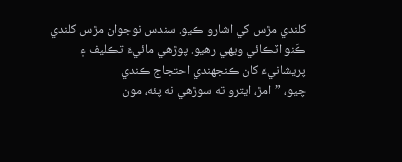کلندي مڙس کي اشارو ڪيو. سندس نوجوان مڙس کلندي
ڪَنو اٽڪائي ويهي رهيو. پوڙهي مائيءَ تڪليف ۽ پريشانيءَ کان ڪنجھندي احتجاج ڪندي
چيو، ”امڙ، ايترو ته سوڙهي نه پئه، مون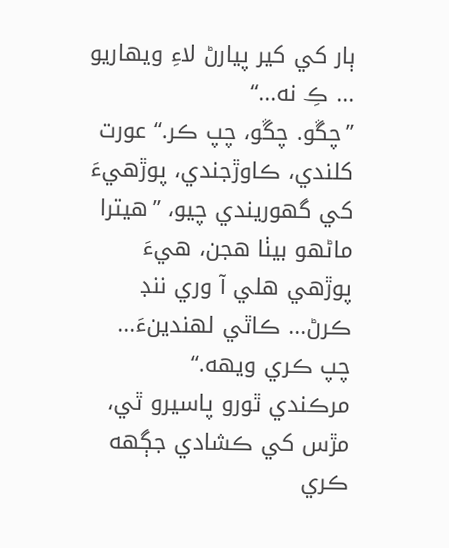ٻار کي کير پيارڻ لاءِ ويهاريو ... ڪِ نه...“
”چڱو. چڱو، چپ ڪر.“ عورت کلندي، ڪاوڙجندي، پوڙهيءَ کي گھوريندي چيو، ”هيترا
ماڻهو بيٺا هجن، هيءَ پوڙهي هلي آ وري ننڊ ڪرڻ... ڪاٿي لهندينءَ... چپ ڪري ويهه.“
مرڪندي ٿورو پاسيرو ٿي، مڙس کي ڪشادي جڳهه ڪري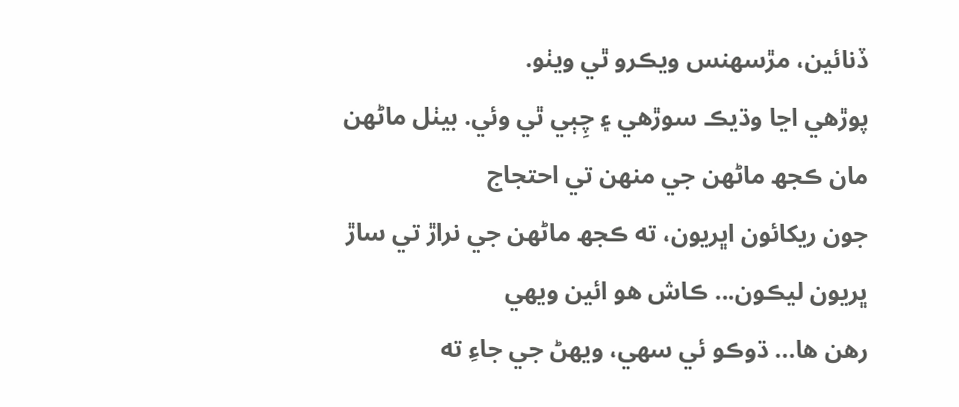ڏنائين، مڙسهنس ويڪرو ٿي ويٺو.
پوڙهي اڃا وڌيڪ سوڙهي ۽ چِٻي ٿي وئي. بيٺل ماڻهن مان ڪجھ ماڻهن جي منهن تي احتجاج
جون ريکائون اڀريون، ته ڪجھ ماڻهن جي نراڙ تي ساڙ ڀريون ليڪون... ڪاش هو ائين ويهي
رهن ها... ڌوڪو ئي سهي، ويهڻ جي جاءِ ته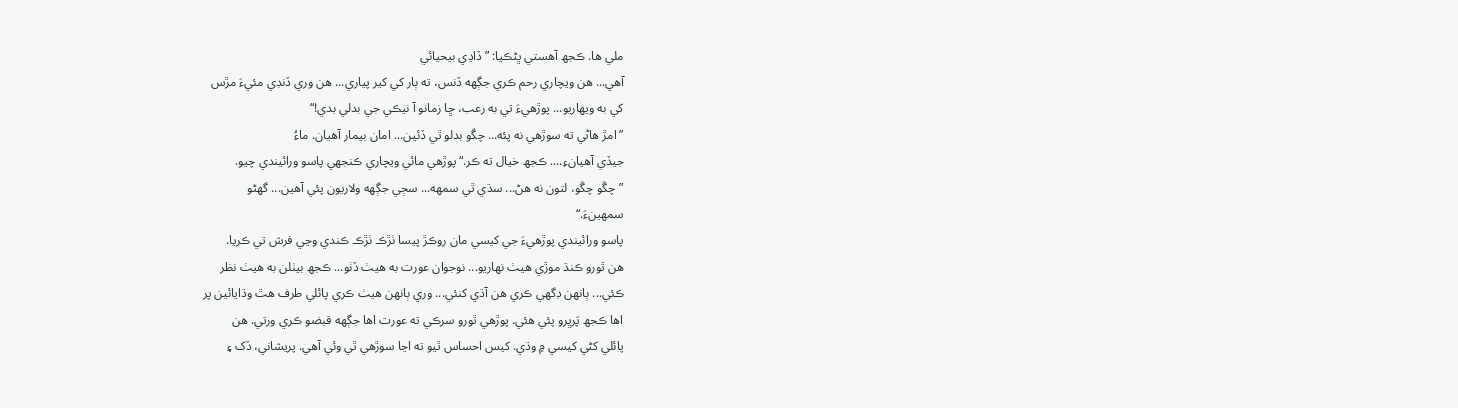ملي ها. ڪجھ آهستي ڀڻڪيا: ”ڏاڍي بيحيائي
آهي... هن ويچاري رحم ڪري جڳهه ڏنس، ته ٻار کي کير پياري... هن وري ڏنڊي مئيءَ مڙس
کي به ويهاريو... پوڙهيءَ تي به رعب، ڇا زمانو آ نيڪي جي بدلي بدي!“
”امڙ هاڻي ته سوڙهي نه پئه... چڱو بدلو ٿي ڏئين... امان بيمار آهيان. ماءُ
جيڏي آهيانءِ.... ڪجھ خيال ته ڪر.“ پوڙهي مائي ويچاري ڪنجھي پاسو ورائيندي چيو.
”چڱو چڱو، لتون نه هڻ... سڌي ٿي سمهه... سڄي جڳهه ولاريون پئي آهين... گھڻو
سمهينءَ.“
پاسو ورائيندي پوڙهيءَ جي کيسي مان روڪڙ پيسا ٺڙڪ ٺڙڪ ڪندي وڃي فرش تي ڪريا.
هن ٿورو ڪنڌ موڙي هيٺ نهاريو... نوجوان عورت به هيٺ ڏٺو... ڪجھ بيٺلن به هيٺ نظر
ڪئي... ٻانهن ڊگھي ڪري هن آڌي کنئي... وري ٻانهن هيٺ ڪري پائلي طرف هٿ وڌايائين پر
اها ڪجھ پَرڀرو پئي هئي. پوڙهي ٿورو سرڪي ته عورت اها جڳهه قبضو ڪري ورتي. هن
پائلي کڻي کيسي ۾ وڌي. کيس احساس ٿيو ته اڃا سوڙهي ٿي وئي آهي. پريشاني، ڏک ۽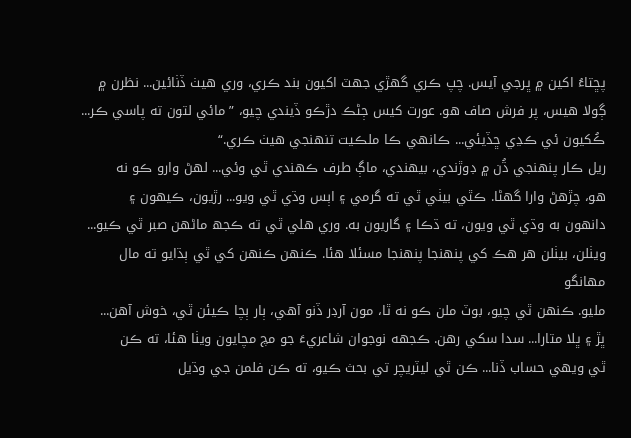پڇتاءُ اکين ۾ ڀرجي آيس. چپ ڪري گھڙي جھٽ اکيون بند ڪري، وري هيٺ ڏٺائين... نظرن ۾
ڳولا هيس، پر فرش صاف هو. عورت کيس ڄڻڪ دڙڪو ڏيندي چيو، ”مائي لتون ته پاسي ڪر...
ڪُکيون ئي ڪڍي ڇڏيئي... ڪانهي ڪا ملڪيت تنهنجي هيٺ ڪري.“
ريل ڪار پنهنجي ڌُن ۾ ڊوڙندي، بيهندي، ماڳ طرف ڪهندي ٿي وئي... لهڻ وارو ڪو نه
هو، چڙهڻ وارا گھڻا. ڪٿي بيٺي ٿي ته گرمي ۽ اٻس وڌي ٿي ويو... رڙيون، ڪيهون ۽
دانهون به وڌي ٿي ويون، ته ڌڪا ۽ گاريون به. وري هلي ٿي ته ڪجھ ماڻهن صبر ٿي ڪيو...
ويٺلن، بيٺلن هر هڪ کي پنهنجا پنهنجا مسئلا هئا. ڪنهن ڪنهن کي ٿي ٻڌايو ته مال مهانگو
مليو. ڪنهن ٿي چيو، بوٽ ملن ڪو نه ٿا، مون آرڊر ڏنو آهي، ٻار ٻچا ڪيئن ٿي، خوش آهن...
ڀڙ ۽ ڀلا متارا... سدا سکي رهن. ڪجهه نوجوان شاعريءَ جو مچ مچايون ويٺا هئا، ته ڪن
ٿي ويهي حساب ڏنا... ڪن ٿي ليٽريچر تي بحث ڪيو، ته ڪن فلمن جي وڌيل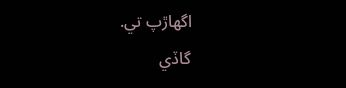اگھاڙپ تي.
گاڏي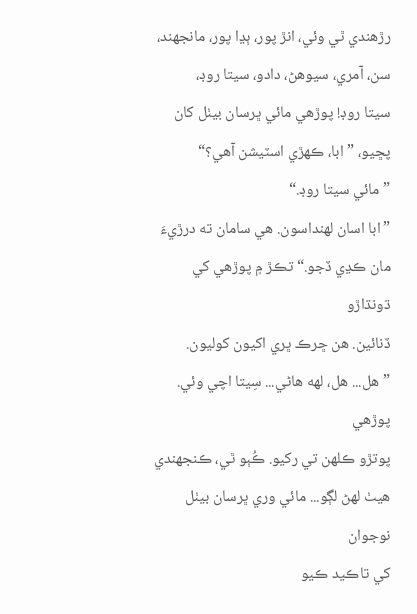رڙهندي ٿي وئي، انڙ پور، ٻڍا پور، مانجھند، سن، آمري، سيوهڻ، دادو، سيتا روڊ،
سيتا روڊ! پوڙهي مائي ڀرسان بيٺل کان پڇيو، ”ابا، ڪهڙي اسٽيشن آهي؟“
”مائي سيتا روڊ.“
”ابا اسان لهنداسون. هي سامان ته درڙيءَ مان ڪڍي ڏجو.“ تڪڙ ۾ پوڙهي کي ڌونڌاڙو
ڏنائين. هن ڇرڪ ڀري اکيون کوليون. ”هل... هل، لهه هاڻي... سِيتا اچي وئي. پوڙهي
پوتڙو ڪلهن تي رکيو. ڪُٻو ٿي، ڪنجھندي هيٺ لهڻ لڳو... مائي وري ڀرسان بيٺل نوجوان
کي تاڪيد ڪيو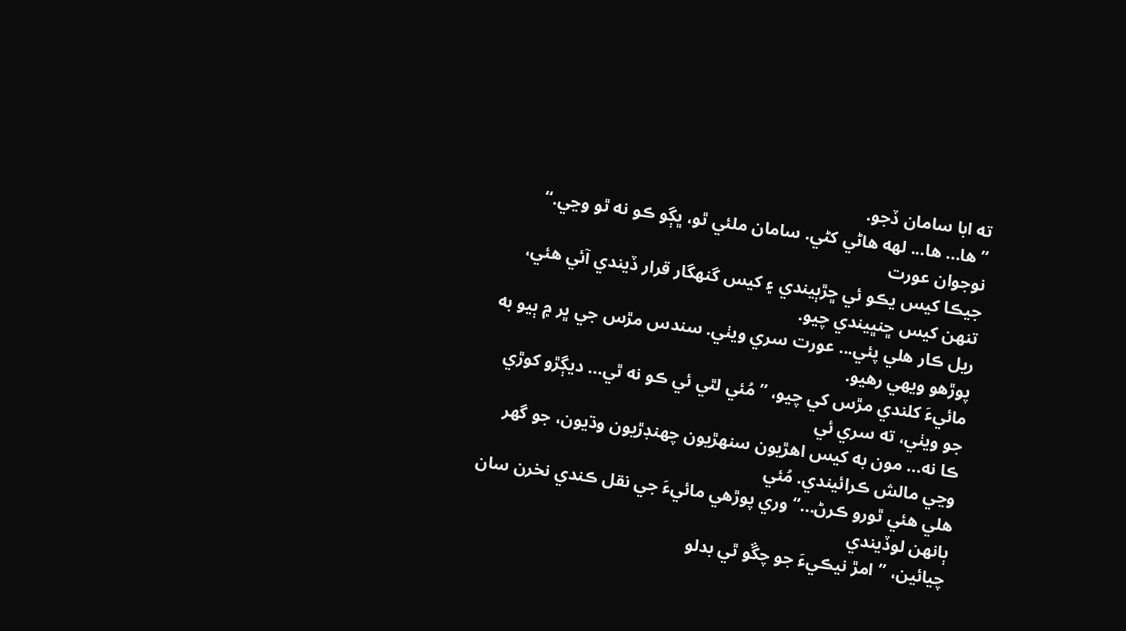ته ابا سامان ڏجو.
”ها... ها... لهه هاڻي کڻي. سامان ملئي ٿو، ڀڳو ڪو نه ٿو وڃي.“ نوجوان عورت
جيڪا کيس يڪو ئي ڇڙٻيندي ۽ کيس گنهگار قرار ڏيندي آئي هئي، تنهن کيس ڇنڀيندي چيو.
ريل ڪار هلي پئي... عورت سري ويٺي. سندس مڙس جي ڀر ۾ ٻيو به پوڙهو ويهي رهيو.
مائيءَ کلندي مڙس کي چيو، ”مُئي لٿي ئي ڪو نه ٿي... ديڳڙو کوڙي جو ويٺي، ته سري ئي
ڪا نه... مون به کيس اهڙيون سنهڙيون چهنڊڙيون وڌيون، جو گھر وڃي مالش ڪرائيندي. مُئي
هلي هئي ٿورو ڪرڻ...“ وري پوڙهي مائيءَ جي نقل ڪندي نخرن سان ٻانهن لوڏيندي
چيائين، ”امڙ نيڪيءَ جو چڱو ٿي بدلو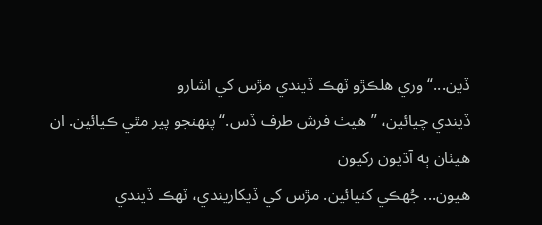ڏين...“ وري هلڪڙو ٽهڪ ڏيندي مڙس کي اشارو
ڏيندي چيائين، ”هيٺ فرش طرف ڏس.“ پنهنجو پير مٿي ڪيائين. ان هيٺان ٻه آڌيون رکيون
هيون... جُھڪي کنيائين. مڙس کي ڏيکاريندي، ٽهڪ ڏيندي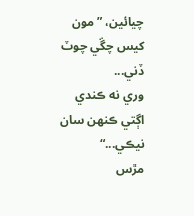چيائين، ”مون کيس چڱي چوٽ ڏني...
وري نه ڪندي اڳتي ڪنهن سان نيڪي...“
مڙس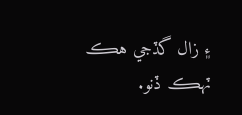۽ زال گڏجي هڪ ٽهڪ ڏنو.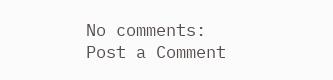No comments:
Post a Comment